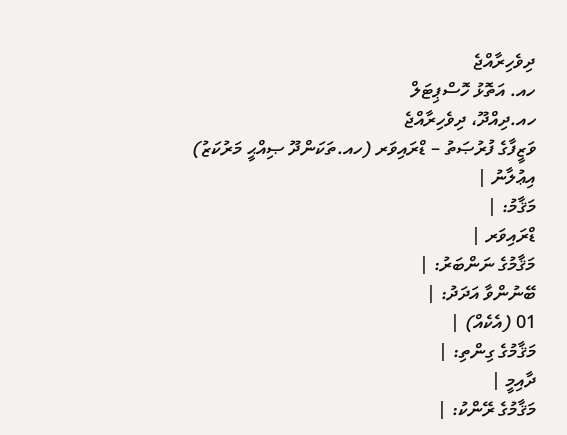ދިވެހިރާއްޖެ
ހއ. އަތޮޅު ހޮސްޕިޓަލް
ހއ.ދިއްދޫ، ދިވެހިރާއްޖެ
ވަޒީފާގެ ފުރުޞަތު – ޑްރައިވަރ (ހއ.ތަކަންދޫ ޞިއްޙީ މަރުކަޒު)
އިޢުލާނު |
މަޤާމު: |
ޑްރައިވަރ |
މަޤާމުގެ ނަންބަރު: |
ބޭނުންވާ އަދަދު: |
01 (އެކެއް) |
މަޤާމުގެ ގިންތި: |
ދާއިމީ |
މަޤާމުގެ ރޭންކު: |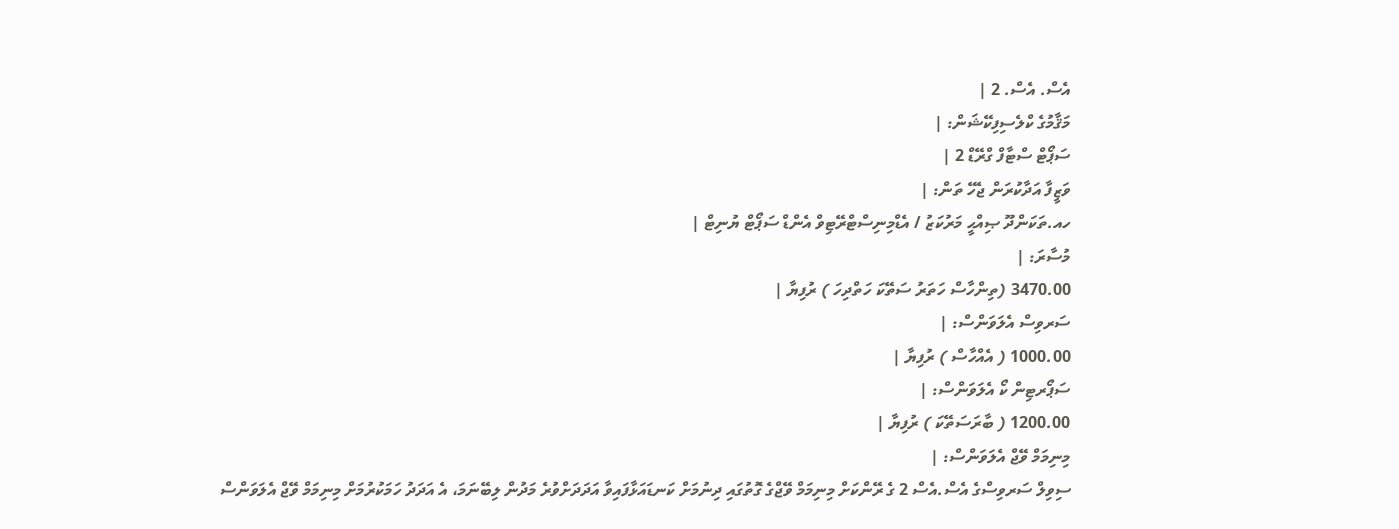އެސް. އެސް. 2 |
މަޤާމުގެ ކްލެސިފިކޭޝަން: |
ސަޕޯޓް ސްޓާފް ގްރޭޑް 2 |
ވަޒީފާ އަދާކުރަން ޖެހޭ ތަން: |
ހއ.ތަކަންދޫ ޞިއްޙީ މަރުކަޒު / އެޑްމިނިސްޓްރޭޓިވް އެންޑް ސަޕޯޓް ޔުނިޓް |
މުސާރަ: |
3470.00 (ތިންހާސް ހަތަރު ސަތޭކަ ހަތްދިހަ ) ރުފިޔާ |
ސަރވިސް އެލަވަންސް: |
1000.00 ( އެއްހާސް ) ރުފިޔާ |
ސަޕޯރޓިން ކޯ އެލަވަންސް: |
1200.00 ( ބާރަސަތޭކަ ) ރުފިޔާ |
މިނިމަމް ވޭޖް އެލަވަންސް: |
ސިވިލް ސަރވިސްގެ އެސް.އެސް 2 ގެ ރޭންކަށް މިނިމަމް ވޭޖްގެ ގޮތުގައި ދިނުމަށް ކަނޑައަޅާފައިވާ އަދަދަށްވުރެ މަދުން ލިބޭނަމަ، އެ އަދަދު ހަމަކުރުމަށް މިނިމަމް ވޭޖް އެލަވަންސް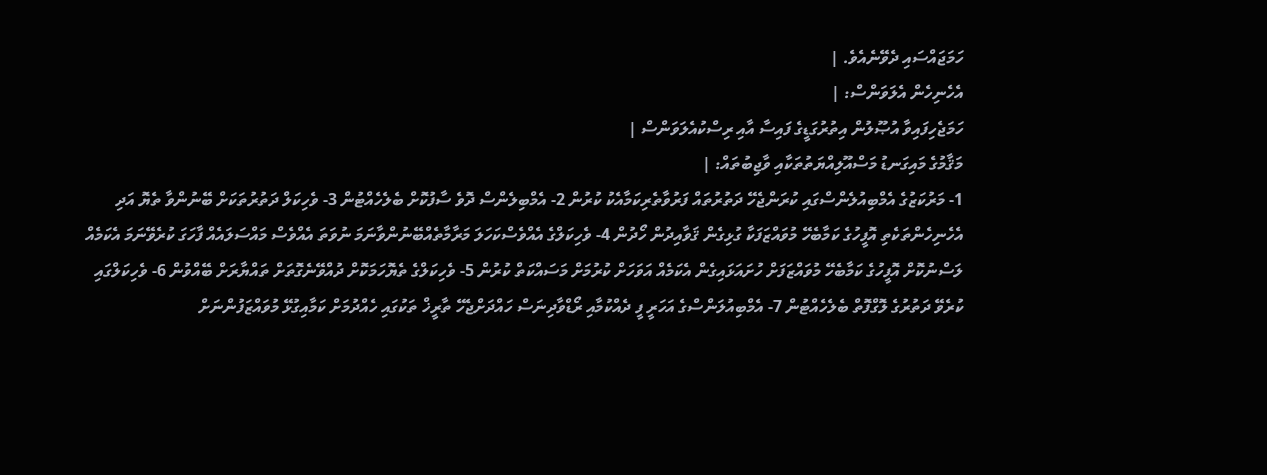ހަމަޖައްސައި ދެވޭނެއެވެ. |
އެހެނިހެން އެލަވަންސް: |
ހަމަޖެހިފައިވާ އުޞޫލުން އިތުރުގަޑީގެ ފައިސާ އާއި ރިސްކުއެލަވަންސް |
މަޤާމުގެ މައިގަނޑު މަސްއޫލިއްޔަތުތަކާއި ވާޖިބުތައް: |
1- މަރުކަޒުގެ އެމްބިއުލެންސްގައި ކުރަންޖެހޭ ދަތުރުތައް ފަރުވާތެރިކަމާއެކު ކުރުން 2- އެމްބިލެންސް ދޮވެ ސާފުކޮށް ބެލެހެއްޓުން 3- ވެހިކަލް ދަތުރުތަކަށް ބޭނުންވާ ތެޔޮ އަދި އެހެނިހެންތަކެތި އޮފީހުގެ ކަމާބެހޭ މުވައްޒަފަކާ ގުޅިގެން ޤަވާއިދުން ހޯދުން 4- ވެހިކަލްގެ އެއްވެސްކަހަލަ މަރާމާތެއްބޭނުންވާނަމަ ނުވަތަ އެއްވެސް މައްސަލައެއް ފާހަގަ ކުރެވޭނަމަ އެކަމެއް ލަސްނުކޮށް އޮފީހުގެ ކަމާބެހޭ މުވައްޒަފަށް ހުށައަޅައިގެން އެކަމެއް އަވަހަށް ކުރުމަށް މަސައްކަތް ކުރުން 5- ވެހިކަލްގެ ތެޔޮހަމަކޮށް ދުއްވޭނެގޮތަށް ތައްޔާރަށް ބޭއްވުން 6- ވެހިކަލްގައި ކުރެވޭ ދަތުރުގެ ލޮގްފޮތް ބެލެހެއްޓުން 7- އެމްބިއުލަންސްގެ އަހަރީ ފީ ދެއްކުމާއި ރޯޑްވާދިނަސް ހައްދަށްޖެހޭ ތާރީޚް ތަކުގައި ހެއްދުމަށް ކަމާއިގުޅޭ މުވައްޒަފުންނަށް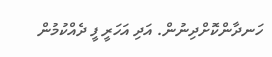ހަނދާންކޮށްދިނުން. އަދި އަހަރީ ފީ ދެއްކުމުން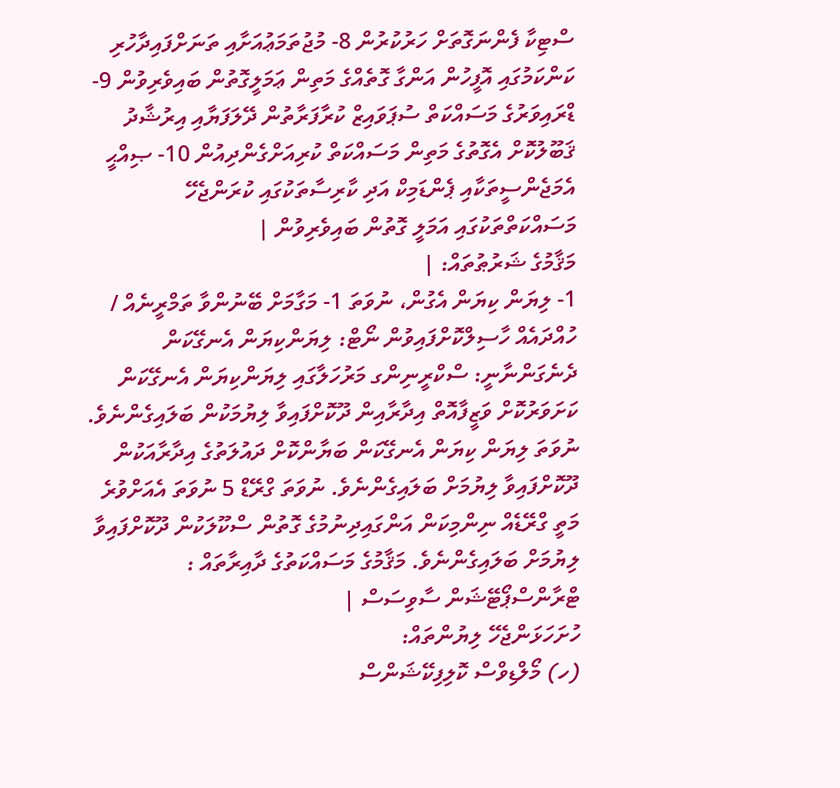ސްޓިކާ ފެންނަގޮތަށް ހަރުކުރުން 8- މުޖުތަމަޢުއަށާއި ތަނަށްފައިދާހުރި ކަންކަމުގައި އޮފީހުން އަންގާ ގޮތެއްގެ މަތިން ޢަމަލީގޮތުން ބައިވެރިވުން 9- ޑްރައިވަރުގެ މަސައްކަތް ސުޕަވައިޒް ކުރާފަރާތުން ދޭލަފަޔާއި އިރުޝާދު ޤަބޫލުކޮށް އެގޮތުގެ މަތިން މަސައްކަތް ކުރިއަށްގެންދިއުން 10- ޞިއްޙީ އެމަޖެންސީތަކާއި ޕެންޑަމިކް އަދި ކާރިސާތަކުގައި ކުރަންޖެހޭ މަސައްކަތްތަކުގައި އަމަލީ ގޮތުން ބައިވެރިވުން |
މަޤާމުގެ ޝަރުޠުތައް: |
1- ލިޔަން ކިޔަން އެގުން، ނުވަތަ 1- މަގާމަށް ބޭނުންވާ ތަމްރީނެއް / ހުއްދައެއް ހާސިލްކޮށްފައިވުން ނޯޓް: ލިޔަންކިޔަން އެނގޭކަން ދެނެގަންނާނީ: ސްކްރީނިންގ މަރުހަލާގައި ލިޔަންކިޔަން އެނގޭކަން ކަށަވަރުކޮށް ވަޒީފާއޮތް އިދާރާއިން ދޫކޮށްފައިވާ ލިޔުމަކުން ބަލައިގެންނެވެ. ނުވަތަ ލިޔަން ކިޔަން އެނގޭކަން ބަޔާންކޮށް ދައުލަތުގެ އިދާރާއަކުން ދޫކޮށްފައިވާ ލިޔުމަށް ބަލައިގެންނެވެ. ނުވަތަ ގްރޭޑް 5 ނުވަތަ އެއަށްވުރެ މަތީ ގްރޭޑެއް ނިންމިކަން އަންގައިދިނުމުގެ ގޮތުން ސްކޫލަކުން ދޫކޮށްފައިވާ ލިޔުމަށް ބަލައިގެންނެވެ. މަޤާމުގެ މަސައްކަތުގެ ދާއިރާތައް : ޓްރާންސްޕޯޓޭޝަން ސާވިސަސް |
ހުށަހަޅަންޖެހޭ ލިޔުންތައް:
(ހ) މޯލްޑިވްސް ކޮލިފިކޭޝަންސް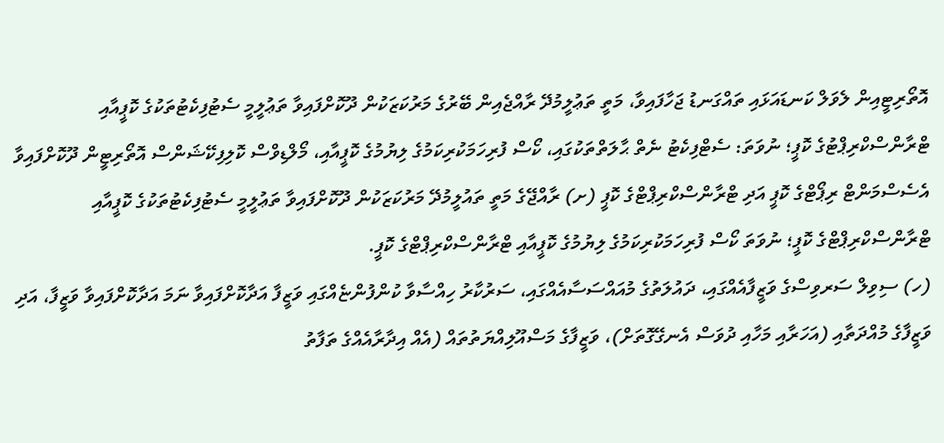އޮތޯރިޓީއިން ލެވަލް ކަނޑައަޅައި ތައްގަނޑު ޖަހާފައިވާ، މަތީ ތަޢުލީމުދޭ ރާއްޖެއިން ބޭރުގެ މަރުކަޒަކުން ދޫކޮށްފައިވާ ތަޢުލީމީ ސެޓުފިކެޓުތަކުގެ ކޮޕީއާއި ޓްރާންސްކްރިޕްޓުގެ ކޮޕީ؛ ނުވަތަ: ސެޓްފިކެޓު ނެތް ޙާލަތްތަކުގައި، ކޯސް ފުރިހަމަކުރިކަމުގެ ލިޔުމުގެ ކޮޕީއާއި، މޯލްޑިވްސް ކޮލިފިކޭޝަންސް އޮތޯރިޓީން ދޫކޮށްފައިވާ އެސެސްމަންޓް ރިޕޯޓްގެ ކޮޕީ އަދި ޓްރާންސްކްރިޕްޓްގެ ކޮޕީ (ށ) ރާއްޖޭގެ މަތީ ތައުލީމުދޭ މަރުކަޒަކުން ދޫކޮށްފައިވާ ތަޢުލީމީ ސެޓުފިކެޓުތަކުގެ ކޮޕީއާއި ޓްރާންސްކްރިޕްޓްގެ ކޮޕީ؛ ނުވަތަ ކޯސް ފުރިހަމަކުރިކަމުގެ ލިޔުމުގެ ކޮޕީއާއި ޓްރާންސްކްރިޕްޓްގެ ކޮޕީ.
(ހ) ސިވިލް ސަރވިސްގެ ވަޒީފާއެއްގައި، ދައުލަތުގެ މުއައްސަސާއެއްގައި، ސަރުކާރު ހިއްސާވާ ކުންފުންޏެއްގައި ވަޒީފާ އަދާކޮށްފައިވާ ނަމަ އަދާކޮށްފައިވާ ވަޒީފާ، އަދި ވަޒީފާގެ މުއްދަތާއި (އަހަރާއި މަހާއި ދުވަސް އެނގޭގޮތަށް)، ވަޒީފާގެ މަސްއޫލިއްޔަތުތައް (އެއް އިދާރާއެއްގެ ތަފާތު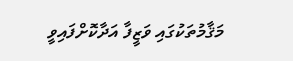މަޤާމުތަކުގައި ވަޒީފާ އަދާކޮށްފައިވީ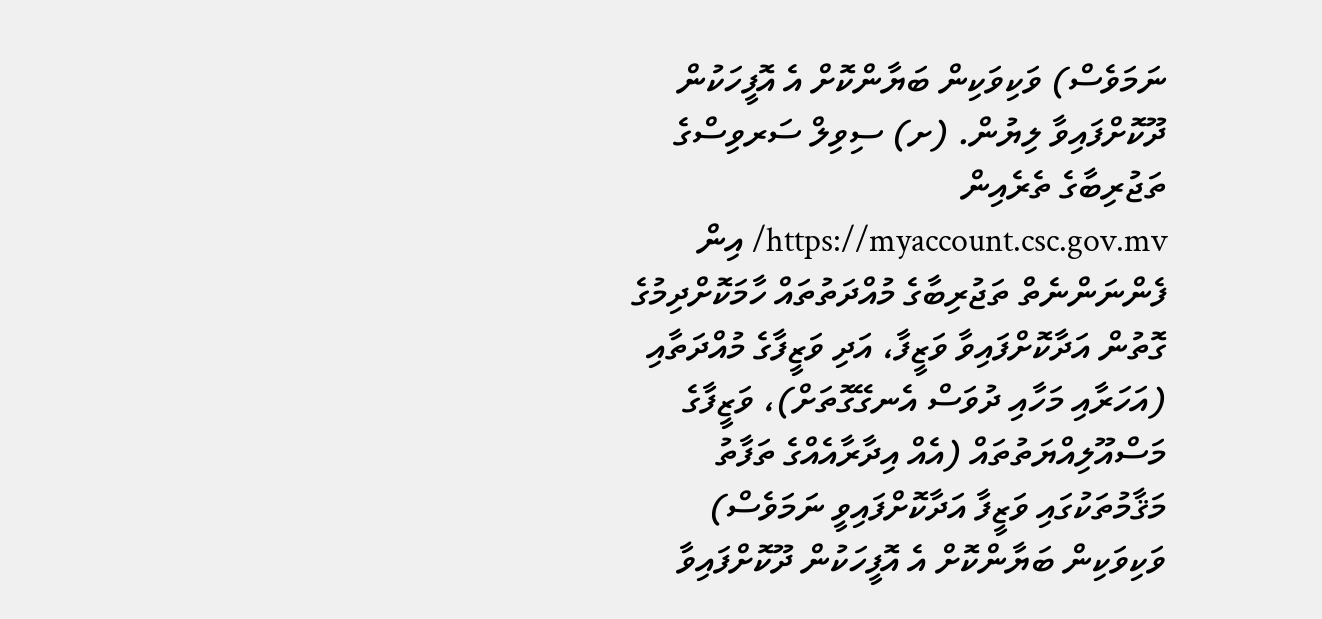ނަމަވެސް) ވަކިވަކިން ބަޔާންކޮށް އެ އޮފީހަކުން ދޫކޮށްފައިވާ ލިޔުން. (ށ) ސިވިލް ސަރވިސްގެ ތަޖުރިބާގެ ތެރެއިން https://myaccount.csc.gov.mv/ އިން ފެންނަންނެތް ތަޖުރިބާގެ މުއްދަތުތައް ހާމަކޮށްދިމުގެ ގޮތުން އަދާކޮށްފައިވާ ވަޒީފާ، އަދި ވަޒީފާގެ މުއްދަތާއި (އަހަރާއި މަހާއި ދުވަސް އެނގޭގޮތަށް)، ވަޒީފާގެ މަސްއޫލިއްޔަތުތައް (އެއް އިދާރާއެއްގެ ތަފާތު މަޤާމުތަކުގައި ވަޒީފާ އަދާކޮށްފައިވީ ނަމަވެސް) ވަކިވަކިން ބަޔާންކޮށް އެ އޮފީހަކުން ދޫކޮށްފައިވާ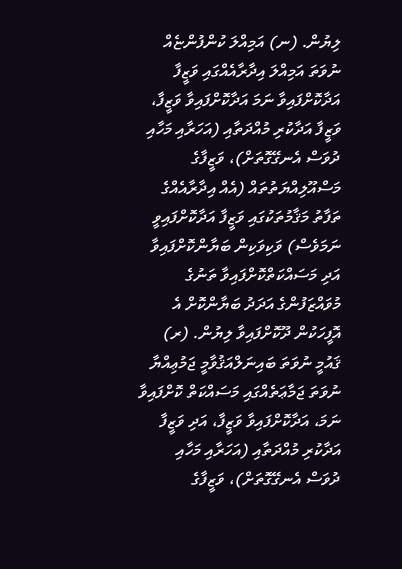ލިޔުން. (ނ) އަމިއްލަ ކުންފުންޏެއް ނުވަތަ އަމިއްލަ އިދާރާއެއްގައި ވަޒީފާ އަދާކޮށްފައިވާ ނަމަ އަދާކޮށްފައިވާ ވަޒީފާ، ވަޒީފާ އަދާކުރި މުއްދަތާއި (އަހަރާއި މަހާއި ދުވަސް އެނގޭގޮތަށް)، ވަޒީފާގެ މަސްއޫލިއްޔަތުތައް (އެއް އިދާރާއެއްގެ ތަފާތު މަޤާމުތަކުގައި ވަޒީފާ އަދާކޮށްފައިވީ ނަމަވެސް) ވަކިވަކިން ބަޔާންކޮށްފައިވާ އަދި މަސައްކަތްކޮށްފައިވާ ތަނުގެ މުވައްޒަފުންގެ އަދަދު ބަޔާންކޮށް އެ އޮފީހަކުން ދޫކޮށްފައިވާ ލިޔުން. (ރ) ޤައުމީ ނުވަތަ ބައިނަލްއަޤުވާމީ ޖަމުޢިއްޔާ ނުވަތަ ޖަމާޢަތެއްގައި މަސައްކަތް ކޮށްފައިވާ ނަމަ، އަދާކޮށްފައިވާ ވަޒީފާ، އަދި ވަޒީފާ އަދާކުރި މުއްދަތާއި (އަހަރާއި މަހާއި ދުވަސް އެނގޭގޮތަށް)، ވަޒީފާގެ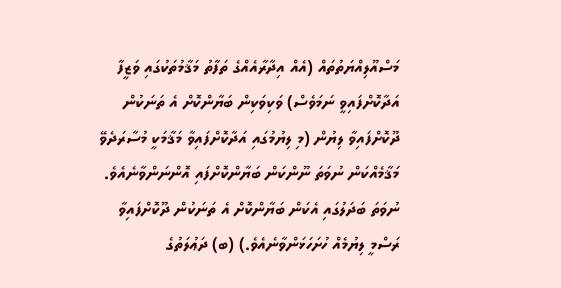މަސްއޫލިއްޔަތުތައް (އެއް އިދާރާއެއްގެ ތަފާތު މަޤާމުތަކުގައި ވަޒީފާ އަދާކޮށްފައިވީ ނަމަވެސް) ވަކިވަކިން ބަޔާންކޮށް އެ ތަނަކުން ދޫކޮށްފައިވާ ލިޔުން (މި ލިޔުމުގައި އަދާކޮށްފައިވާ މަޤާމަކީ މުސާރަދެވޭ މަޤާމެއްކަން ނުވަތަ ނޫންކަން ބަޔާންކޮށްފައި އޮންނަންވާނެއެވެ. ނުވަތަ ބަދަލުގައި އެކަން ބަޔާންކޮށް އެ ތަނަކުން ދޫކޮށްފައިވާ ރަސްމީ ލިޔުމެއް ހުށަހަޅަންވާނެއެވެ.) (ބ) ދަޢުލަތުގެ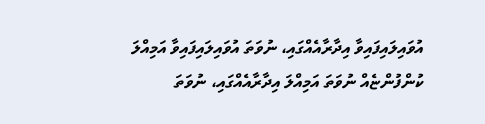އުވައިލައިފައިވާ އިދާރާއެއްގައި، ނުވަތަ އުވައިލައިފައިވާ އަމިއްލަ ކުންފުންޏެއް ނުވަތަ އަމިއްލަ އިދާރާއެއްގައި، ނުވަތަ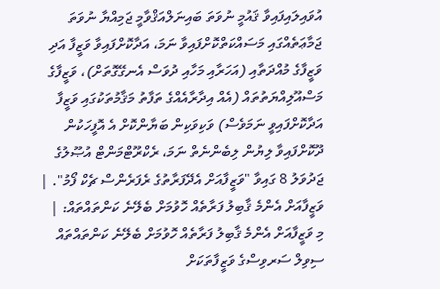އުވައިލައިފައިވާ ޤައުމީ ނުވަތަ ބައިނަލްއަޤްވާމީ ޖަމިއްޔާ ނުވަތަ ޖަމާޢަތެއްގައި މަސައްކަތްކޮށްފައިވާ ނަމަ، އަދާކޮށްފައިވާ ވަޒީފާ އަދި ވަޒީފާގެ މުއްދަތާއި (އަހަރާއި މަހާއި ދުވަސް އެނގޭގޮތަށް)، ވަޒީފާގެ މަސްއޫލިއްޔަތުތައް (އެއް އިދާރާއެއްގެ ތަފާތު މަޤާމުތަކުގައި ވަޒީފާ އަދާކޮށްފައިވީ ނަމަވެސް) ވަކިވަކިން ބަޔާންކޮށް އެ އޮފީހަކުން ދޫކޮށްފައިވާ ލިޔުން ލިބެންނެތް ނަމަ، ރެކްރޫޓްމަންޓް އުޞޫލުގެ ޖަދުވަލު 8 ގައިވާ "ވަޒީފާއަށް އެދޭފަރާތުގެ ރެފަރެންސް ޗެކް ފޯމު". |
ވަޒީފާއަށް އެންމެ ޤާބިލު ފަރާތެއް ހޮވުމަށް ބެލޭނެ ކަންތައްތައް: |
މި ވަޒީފާއަށް އެންމެ ޤާބިލު ފަރާތެއް ހޮވުމަށް ބެލޭނެ ކަންތައްތައް ސިވިލް ސަރވިސްގެ ވަޒީފާތަކަށް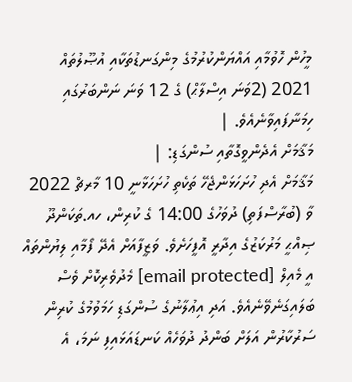މީހުން ހޮވުމާއި އައްޔަންކުރުމުގެ މިންގަނޑުތަކާއި އުޞޫލުތައް 2021 (2ވަނަ އިސްލާޙް) ގެ 12 ވަނަ ނަންބަރުގައި ހިމަނާފައިވާނެއެވެ. |
މަޤާމަށް އެދެންވީގޮތާއި ސުންގަޑި: |
މަޤާމަށް އެދި ހުށަހަޅަންޖެހޭ ތަކެތި ހުށަހަޅާނީ 10 މާރޗް 2022 ވާ (ބުރާސްފަތި) ދުވަހުގެ 14:00 ގެ ކުރިން، ހއ.ތަކަންދޫ ޞިއްޙީ މަރުކަޒުގެ އިދާރީ އޮފީހަށެވެ. ވަޒީފާއަށް އެދޭ ފޯމާއި ލިޔުންތައް އީ މެއިލް [email protected] މެދުވެރިކޮށް ވެސް ބަލައިގަނެވޭނެއެވެ. އަދި އިޢުލާނުގެ ސުންގަޑި ހަމަވުމުގެ ކުރިން ސަރުކާރުން އަލަށް ބަންދު ދުވަހެއް ކަނޑައަޅައިފި ނަމަ، އެ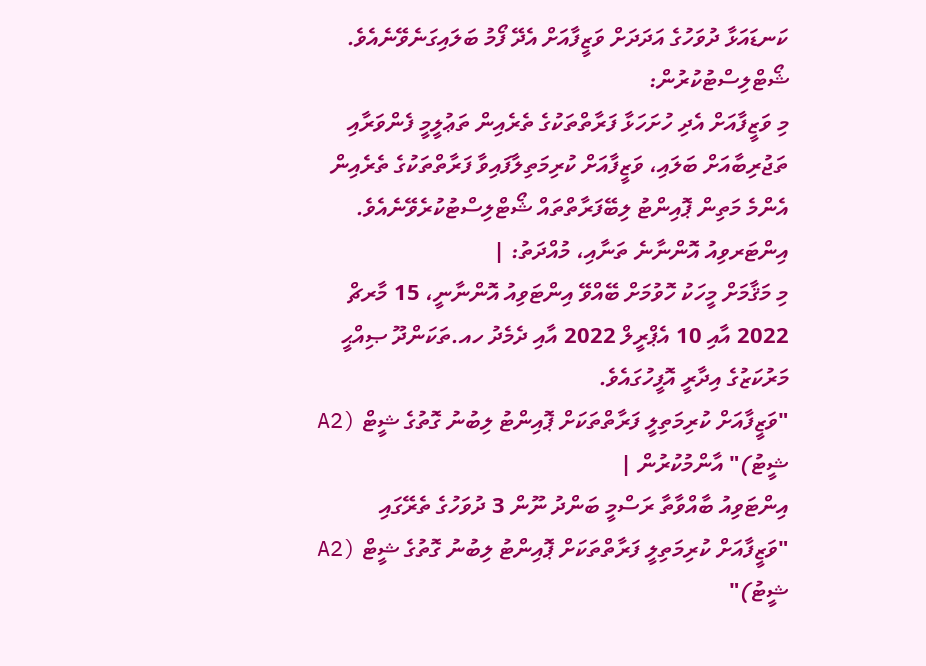ކަނޑައަޅާ ދުވަހުގެ އަދަދަށް ވަޒީފާއަށް އެދޭ ފޯމު ބަލައިގަނެވޭނެއެވެ.
ޝޯޓްލިސްޓުކުރުން:
މި ވަޒީފާއަށް އެދި ހުށަހަޅާ ފަރާތްތަކުގެ ތެރެއިން ތަޢުލީމީ ފެންވަރާއި ތަޖުރިބާއަށް ބަލައި، ވަޒީފާއަށް ކުރިމަތިލާފައިވާ ފަރާތްތަކުގެ ތެރެއިން އެންމެ މަތިން ޕޮއިންޓު ލިބޭފަރާތްތައް ޝޯޓްލިސްޓުކުރެވޭނެއެވެ.
އިންޓަރވިއު އޮންނާނެ ތަނާއި، މުއްދަތު: |
މި މަޤާމަށް މީހަކު ހޮވުމަށް ބޭއްވޭ އިންޓަވިއު އޮންނާނީ، 15 މާރޗް 2022 އާއި 10 އެޕްރީލް 2022 އާއި ދެމެދު ހއ.ތަކަންދޫ ޞިއްޙީ މަރުކަޒުގެ އިދާރީ އޮފީހުގައެވެ.
"ވަޒީފާއަށް ކުރިމަތިލީ ފަރާތްތަކަށް ޕޮއިންޓު ލިބުނު ގޮތުގެ ޝީޓް (A2 ޝީޓު)" އާންމުކުރުން |
އިންޓަވިއު ބާއްވާތާ ރަސްމީ ބަންދު ނޫން 3 ދުވަހުގެ ތެރޭގައި "ވަޒީފާއަށް ކުރިމަތިލީ ފަރާތްތަކަށް ޕޮއިންޓު ލިބުނު ގޮތުގެ ޝީޓް (A2 ޝީޓު)"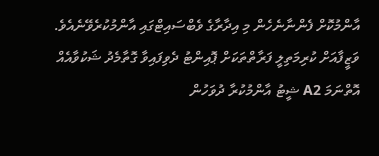އާންމުކޮށް ފެންނާނެހެން މި އިދާރާގެ ވެބްސައިޓްގައި އާންމުކުރެވޭނެއެވެ. ވަޒީފާއަށް ކުރިމަތިލީ ފަރާތްތަކަށް ޕޮއިންޓު ދެވިފައިވާ ގޮތާމެދު ޝަކުވާއެއް އޮތްނަމަ A2 ޝީޓު އާންމުކުރާ ދުވަހުން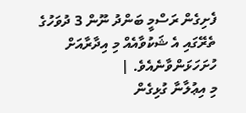ފެށިގެން ރަސްމީ ބަންދު ނޫން 3 ދުވަހުގެ ތެރޭގައި އެ ޝަކުވާއެއް މި އިދާރާއަށް ހުށަހަޅަންވާނެއެވެ. |
މި އިޢުލާނާ ގުޅިގެން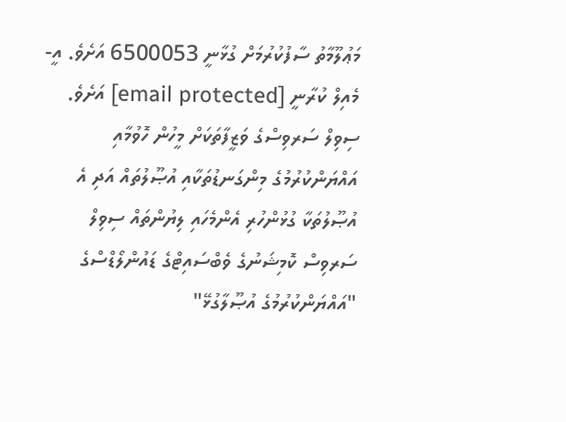މަޢުލޫމާތު ސާފުކުރުމަށް ގުޅާނީ 6500053 އަށެވެ. އީ-މެއިލް ކުރާނީ [email protected] އަށެވެ. ސިވިލް ސަރވިސްގެ ވަޒީފާތަކަށް މީހުން ހޮވުމާއި އައްޔަންކުރުމުގެ މިންގަނޑުތަކާއި އުޞޫލުތައް އަދި އެ އުޞޫލުތަކާ ގުޅުންހުރި އެންމެހައި ލިޔުންތައް ސިވިލް ސަރވިސް ކޮމިޝަނުގެ ވެބްސައިޓްގެ ޑައުންލޯޑްސްގެ "އައްޔަންކުރުމުގެ އުޞޫލާގުޅޭ"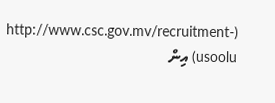(http://www.csc.gov.mv/recruitment-usoolu) އިން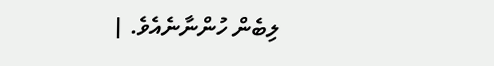ލިބެން ހުންނާނެއެވެ. |